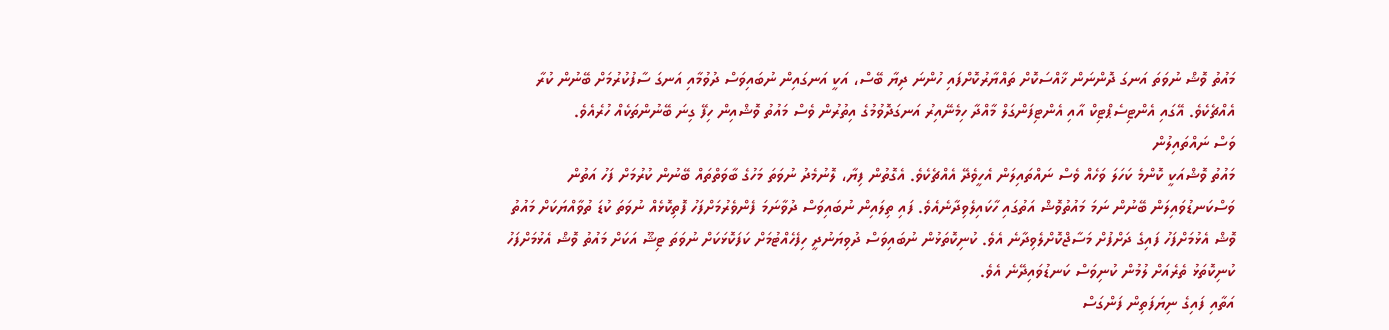މައުތު ވޮޝް ނުވަތަ އަނގަ ދޮންނަން ޚާއްސަކޮށް ތައްޔާރުކޮށްފައި ހުންނަ ދިޔާ ބޭސް، އަކީ އަނގައިން ނުބައިވަސް ދުވުމާއި އަނގަ ސާފުކުރުމަށް ބޭނުން ކުރާ އެއްޗެކެވެ. އޭގައި އެންޓިސެޕްޓިކް އާއި އެންޓިފަންގަލް މާއްދާ ހިމެނޭއިރު އަނގަދޮވުމުގެ އިތުރުން ވެސް މައުތު ވޮޝްއިން ހިފޭ ގިނަ ބޭނުންތަކެއް ހުރެއެވެ.
ވަސް ނައްތައިލުން
މައުތު ވޮޝްއަކީ ކޮންމެ ކަހަލަ ވަހެއް ވެސް ނައްތައިލަން އެހީވެދޭ އެއްޗެކެވެ. އެގޮތުން ފިޔާ، ލޮނުމެދު ނުވަތަ މަހުގެ ބާވަތްތައް ބޭނުން ކުރުމަށް ފަހު އަތުން ވަސްކަނޑުވައިލަން ބޭނުން ނަމަ މައުތުވޮޝް އަތުގައި ހާކައިލެވިދާނެއެވެ. ފައި ތިލައިން ނުބައިވަސް ދުވާނަމަ ފެންވެރުމަށްފަހު ފޮތިކޮޅެއް ނުވަތަ ކުޑަ ތުވާއްޔަކަށް މައުތު ވޮޝް އެޅުމަށްފަހު ފައިގެ ދަށްފުށް މަސާޖްކޮށްލެވިދާނެ އެވެ. ކުނިކޮތަޅުން ނުބައިވަސް ދުވިޔަނުދީ ހިފެހެއްޓުމަށް ކަފަކޮޅަކަށް ނުވަތަ ޓިޝޫ އަކަށް މައުތު ވޮޝް އެޅުމަށްފަހު ކުނިކޮތަޅު ތެރެއަށް ލުމުން ކުނިވަސް ކަނޑުވައިދޭނެ އެވެ.
އަތާއި ފައިގެ ނިޔަފަތިން ފަންގަސް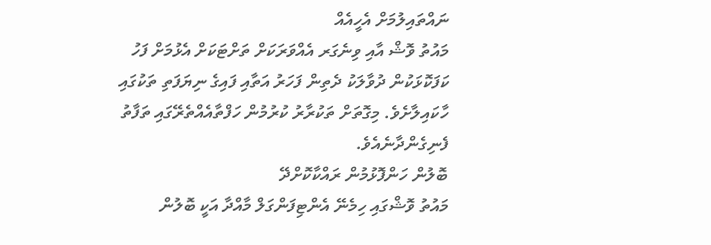ނައްތައިލުމަށް އެހީއެއް
މައުތު ވޮޝް އާއި ވިނެގަރ އެއްވަރަކަށް ތަށްޓަކަށް އެޅުމަށް ފަހު ކަފަކޮޅަކުން ދުވާލަކު ދެތިން ފަހަރު އަތާއި ފައިގެ ނިޔަފަތި ތަކުގައި ހާކައިލާށެވެ. މިގޮތަށް ތަކުރާރު ކުރުމުން ހަފްތާއެއްތެރޭގައި ތަފާތު ފެނިގެންދާނެއެވެ.
ބޮލުން ހަންފޮޅުމުން ރައްކާކޮށްދޭ
މައުތު ވޮޝްގައި ހިމެނޭ އެންޓިފަންގަލް މާއްދާ އަކީ ބޮލުން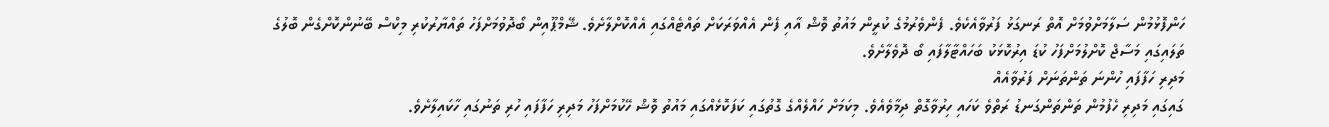ހަންފޮޅުމުން ސަލާމަށްވުމަށް އޮތް ރަނގަޅު ފަރުވާއެކެވެ. ފެންވެރުމުގެ ކުރީން މައުތު ވޮޝް އާއި ފެން އެއްވަރަކަށް ތައްޓެއްގައި އެއްކޮށްލާށެވެ. ޝޭމްޕޫއިން ބޯދޮވުމަށްފަހު ތައްޔާރުކުރި މިކްސް ބޭނުންކޮށްގެން ބޮލުގެ ތަލައިގައި މަސާޖް ކޮށްލުމަށްފަހު ކުޑަ އިރުކޮޅަކު ބަހައްޓާލާފައި ބޯ ދޮވެލާށެވެ.
މަދިރި ހަފާފައި ހުންނަ ތަންތަނަށް ފަރުވާއެއް
ގައިގައި މަދިރި ހެފުމުން ތަންތަންގަނޑު ރަތްވެ ކަހައި ހިރުވާގޮތް ދިމާވެއެވެ. މިކަމަށް ހައްލެއްގެ ގޮތުގައި ކަފަކޮޅެއްގައި މައުތު ވޮޝް ހޭކުމަށްފަހު މަދިރި ހަފާފައި ހުރި ތަނުގައި ހާކައިލާށެވެ.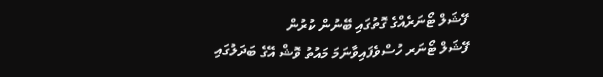ފޭޝަލް ޓޯނަރެއްގެ ގޮތުގައި ބޭނުން ކުރުން
ފޭޝަލް ޓޯނަރ ހުސްވެފައިވާނަމަ މައުތު ވޮޝް އޭގެ ބަދަލުގައި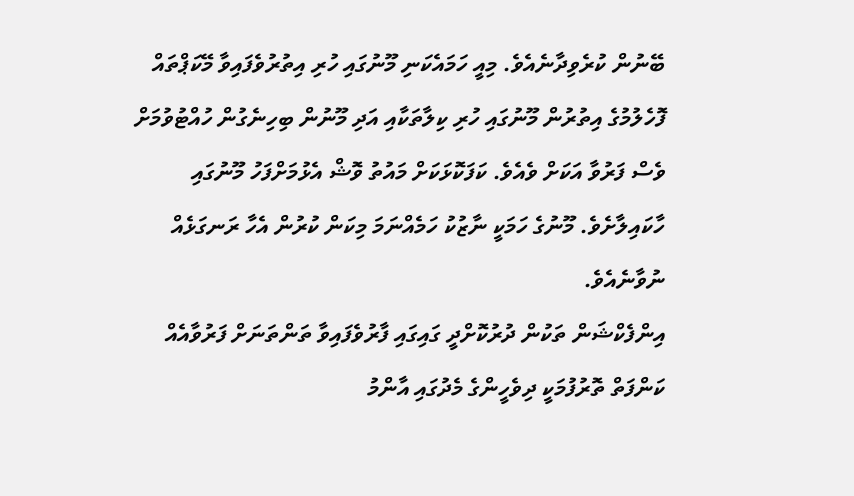ބޭނުން ކުރެވިދާނެއެވެ. މިއީ ހަމައެކަނި މޫނުގައި ހުރި އިތުރުވެފައިވާ މޭކަޕްތައް ފޮހެލުމުގެ އިތުރުން މޫނުގައި ހުރި ކިލާތަކާއި އަދި މޫނުން ބިހިނެގުން ހުއްޓުވުމަށް ވެސް ފަރުވާ އަކަށް ވެއެވެ. ކަފަކޮޅަކަށް މައުތު ވޮޝް އެޅުމަށްފަހު މޫނުގައި ހާކައިލާށެވެ. މޫނުގެ ހަމަކީ ނާޒުކު ހަމެއްނަމަ މިކަން ކުރުން އެހާ ރަނގަޅެއް ނުވާނެއެވެ.
އިންފެކްޝަން ތަކުން ދުރުކޮށްދީ ގައިގައި ފާރުވެފައިވާ ތަންތަނަށް ފަރުވާއެއް
ކަންފަތް ތޮރުފުމަކީ ދިވެހީންގެ މެދުގައި އާންމު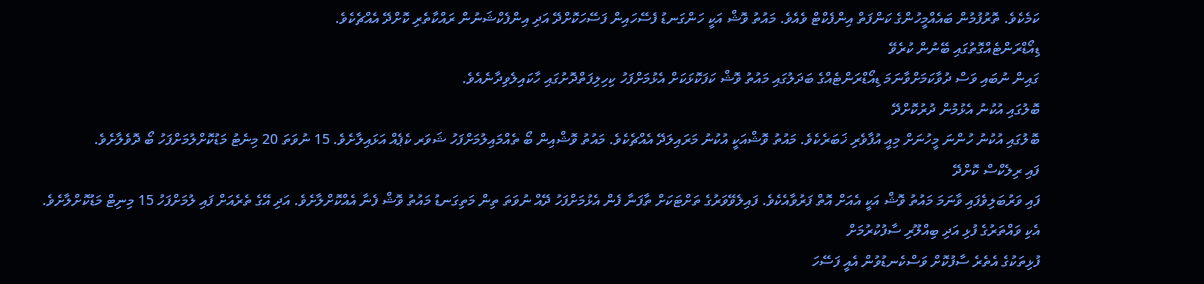ކަމެކެވެ. ތޮރުފުމުން ބައެއްމީހުންގެ ކަންފަތް އިންފެކްޓް ވެއެވެ. މައުތު ވޮޝް އަކީ ހަންގަނޑު ފެސޭހައިން ފަސޭހަކޮށްދޭ އަދި އިންފެކްޝަނުން ރައްކާތެރި ކޮށްދޭ އެއްޗެކެވެ.
ޑިއޯޑްރަންޓެއްގޮތުގައި ބޭނުން ކުރެވޭ
ގައިން ނުބައި ވަސް ދުވާކަމަށްވާނަމަ ޑިއޯޑްރަންޓެއްގެ ބަދަލުގައި މައުތު ވޮޝް ކަފަކޮޅަކަށް އެޅުމަށްފަހު ކިހިލިފަތްދޮށުގައި ހާކައިލެވިދާނެއެވެ.
ބޮލުގައި އުކުނު އެޅުމުން ދުރުކޮށްދޭ
ބޮލުގައި އުކުނު ހުންނަ މީހުނަށް މިއީ އުފާވެރި ޚަބަރެކެވެ. މައުތު ވޮޝްއަކީ އުކުނު މަރައިލަދޭ އެއްޗެކެވެ. މައުތު ވޮޝްއިން ބޯ ތެއްމައިލުމަށްފަހު ޝަވަރ ކެޕެއް އަޅައިލާށެވެ. 15 ނުވަތަ 20 މިނެޓު މަޑުކޮށްލުމަށްފަހު ބޯ ދޮވެލާށެވެ.
ފައި ރިލެކްސް ކޮށްދޭ
ފައި ވަރުބަލިވެފައި ވާނަމަ މައުތު ވޮޝް އަކީ އެއަށް އޮތް ފަރުވާއެކެވެ. ފައިލެވޭވަރުގެ ތަށްޓަކަށް ތާފަނާ ފެން އެޅުމަށްފަހު ދޭއް ނުވަތަ ތިން މަތިގަނޑު މައުތު ވޮޝް ފެނާ އެއްކޮށްލާށެވެ. އަދި އޭގެ ތެރެއަށް ފައި ލުމަށްފަހު 15 މިނިޓް މަޑުކޮށްލާށެވެ.
އެކި ވައްތަރުގެ ފުޅި އަދި ބިއްލޫރި ސާފުކުރުމަށް
ފުޅިތަކުގެ އެތެރެ ސާފުކޮށް ވަސްކެނޑުވުން އެއީ ފަސޭހަ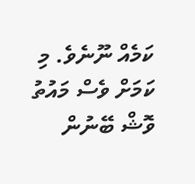ކަމެއް ނޫނެވެ. މި ކަމަށް ވެސް މައުތު ވޮޝް ބޭނުން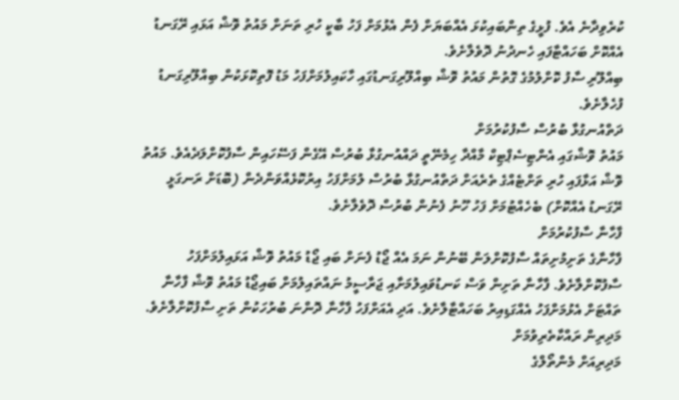ކުރެވިދާނެ އެވެ. ފުޅީގެ ތިންބައިކުޅަ އެއްބަޔަށް ފެން އެޅުމަށް ފަހު ބާކީ ހުރި ތަނަށް މައުތު ވޮޝް އަޅައި ރޭގަނޑު އެއްކޮށް ބަހައްޓާފައި ހެނދުނު ދޮވެލާށެވެ.
ބިއްލޫރި ސާފު ކޮށްލުމުގެ ގޮތުން މައުތު ވޮޝް ބިއްލޫރިގަނޑުގައި ހާކައިލުމަށްފަހު މަޑު ފޮތިކޮޅަކުން ބިއްލޫރިގަނޑު ފުހެލާށެވެ.
ދަތްއުނގުޅާ ބުރުސް ސާފުކުރުމަށް
މައުތު ވޮޝްގައި އެންޓިސެޕްޓިކް މާއްދާ ހިމެނޭތީ ދައްއުނގުޅާ ބުރުސް އޭގެން ފަސޭހައިން ސާފުކޮށްލަދެއެވެ. މައުތު ވޮޝް އަޅާފައި ހުރި ތަށްޓެއްގެ ތެރެއަށް ދަތްއުނގުޅާ ބުރުސް ލުމަށްފަހު އިރުކޮޅެއްވަންދެން (ބޮޑަށް ރަނގަޅީ ރޭގަނޑު އެއްކޮށް) ބެހެއްޓުމަށް ފަހު ހޫނު ފެނުން ބުރުސް ދޮވެލާށެވެ.
ފާހާނާ ސާފުކުރުމަށް
ފާހާނާގެ ތަށިމުށިތައް ސާފުކޮށްލަން ބޭނުން ނަމަ އެއް ޖޯޑު ފެނަށް ބައި ޖޯޑު މައުތު ވޮޝް އަޅައިލުމަށްފަހު ސާފުކޮށްލާށެވެ. ފާހާނާ ތަށިން ވަސް ކަނޑުވައިލުމަށާއި ޖަރާސީމު ނައްތައިލުމަށް ބައިޖޯޑު މައުތު ވޮޝް ފާހާނާ ތައްޓަށް އެޅުމަށްފަހު އެއްގަޑިއިރު ބަހައްޓާލާށެވެ. އަދި އެއަށްފަހު ފާހާނާ ދޮންނަ ބުރުހަކުން ތަށި ސާފުކޮށްލާށެވެ.
މަދިރިން ރައްކާތެރިވުމަށް
މަދިރިއަށް މެންތޯލްގެ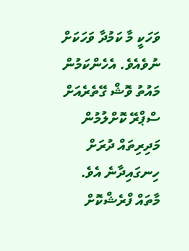ވަހަކީ މާ ކަމުދާ ވަހަކަށް ނުވެއެވެ. އެހެންކަމުން މައުތު ވޮޝް ގޭތެރެއަށް ސްޕްރޭ ކޮށްލުމުން މަދިރިތައް ދުރަށް ހިނގައިދާނެ އެވެ.
މާތައް ފްރެޝްކޮށް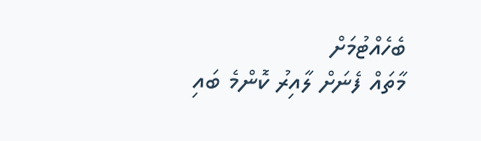ބެހެއްޓުމަށް
މާތައް ފެނަށް ލާއިރު ކޮންމެ ބައި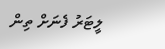ލީޓަރު ފެނަށް ތިން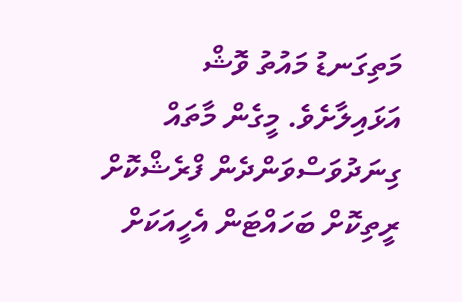މަތިގަނޑު މައުތު ވޮޝް އަޅައިލާށެވެ. މީގެން މާތައް ގިނަދުވަސްވަންދެން ފްރެޝްކޮށް ރީތިކޮށް ބަހައްޓަން އެހީއަކަށް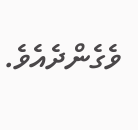ވެގެންދެއެވެ.